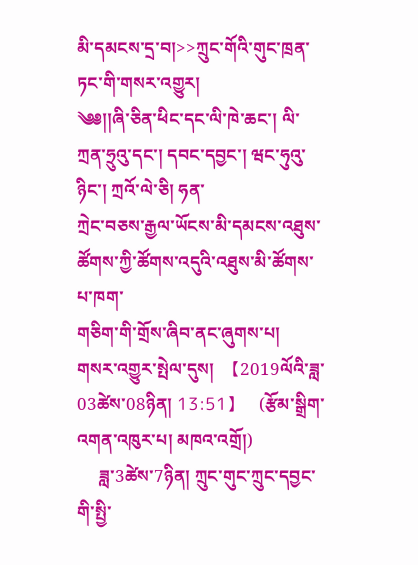མི་དམངས་དྲ་བ།>>ཀྲུང་གོའི་གུང་ཁྲན་ཏང་གི་གསར་འགྱུར།
༄༅།།ཞི་ཅིན་ཕིང་དང་ལི་ཁེ་ཆང་། ལི་ཀྲན་ཧྲུའུ་དང་། དབང་དབྱང་། ཝང་ཧུའུ་ཉིང་། ཀྲའོ་ལེ་ཅི། ཧན་
ཀྲེང་བཅས་རྒྱལ་ཡོངས་མི་དམངས་འཐུས་ཚོགས་ཀྱི་ཚོགས་འདུའི་འཐུས་མི་ཚོགས་པ་ཁག་
གཅིག་གི་གྲོས་ཞིབ་ནང་ཞུགས་པ།
གསར་འགྱུར་སྤེལ་དུས།  【2019ལོའི་ཟླ་ 03ཚེས་08ཉིན། 13:51】   (རྩོམ་སྒྲིག་འགན་འཁུར་པ། མཁའ་འགྲོ།)
     ཟླ་3ཚེས་7ཉིན། ཀྲུང་གུང་ཀྲུང་དབྱང་གི་སྤྱི་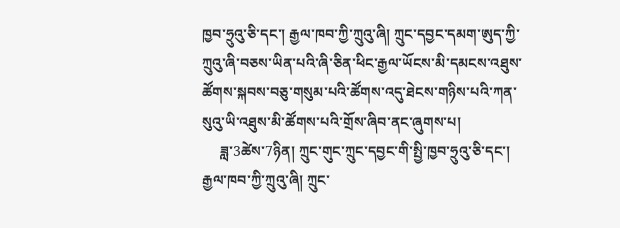ཁྱབ་ཧྲུའུ་ཅི་དང་། རྒྱལ་ཁབ་ཀྱི་ཀྲུའུ་ཞི། ཀྲུང་དབྱང་དམག་ཨུད་ཀྱི་ཀྲུའུ་ཞི་བཅས་ཡིན་པའི་ཞི་ཅིན་ཕིང་རྒྱལ་ཡོངས་མི་དམངས་འཐུས་ཚོགས་སྐབས་བཅུ་གསུམ་པའི་ཚོགས་འདུ་ཐེངས་གཉིས་པའི་ཀན་སུའུ་ཡི་འཐུས་མི་ཚོགས་པའི་གྲོས་ཞིབ་ནང་ཞུགས་པ།
     ཟླ་3ཚེས་7ཉིན། ཀྲུང་གུང་ཀྲུང་དབྱང་གི་སྤྱི་ཁྱབ་ཧྲུའུ་ཅི་དང་། རྒྱལ་ཁབ་ཀྱི་ཀྲུའུ་ཞི། ཀྲུང་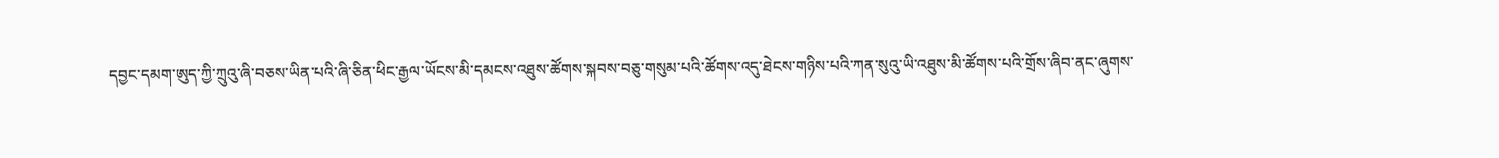དབྱང་དམག་ཨུད་ཀྱི་ཀྲུའུ་ཞི་བཅས་ཡིན་པའི་ཞི་ཅིན་ཕིང་རྒྱལ་ཡོངས་མི་དམངས་འཐུས་ཚོགས་སྐབས་བཅུ་གསུམ་པའི་ཚོགས་འདུ་ཐེངས་གཉིས་པའི་ཀན་སུའུ་ཡི་འཐུས་མི་ཚོགས་པའི་གྲོས་ཞིབ་ནང་ཞུགས་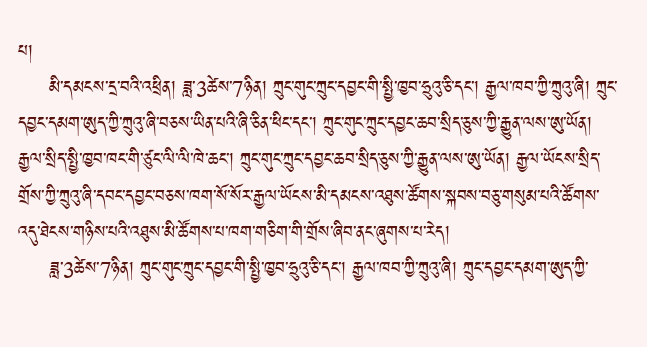པ།
     མི་དམངས་དྲ་བའི་འཕྲིན། ཟླ་3ཚེས་7ཉིན། ཀྲུང་གུང་ཀྲུང་དབྱང་གི་སྤྱི་ཁྱབ་ཧྲུའུ་ཅི་དང་། རྒྱལ་ཁབ་ཀྱི་ཀྲུའུ་ཞི། ཀྲུང་དབྱང་དམག་ཨུད་ཀྱི་ཀྲུའུ་ཞི་བཅས་ཡིན་པའི་ཞི་ཅིན་ཕིང་དང་། ཀྲུང་གུང་ཀྲུང་དབྱང་ཆབ་སྲིད་ཅུས་ཀྱི་རྒྱུན་ལས་ཨུ་ཡོན། རྒྱལ་སྲིད་སྤྱི་ཁྱབ་ཁང་གི་ཙུང་ལི་ལི་ཁེ་ཆང་། ཀྲུང་གུང་ཀྲུང་དབྱང་ཆབ་སྲིད་ཅུས་ཀྱི་རྒྱུན་ལས་ཨུ་ཡོན། རྒྱལ་ཡོངས་སྲིད་གྲོས་ཀྱི་ཀྲུའུ་ཞི་དབང་དབྱང་བཅས་ཁག་སོ་སོར་རྒྱལ་ཡོངས་མི་དམངས་འཐུས་ཚོགས་སྐབས་བཅུ་གསུམ་པའི་ཚོགས་འདུ་ཐེངས་གཉིས་པའི་འཐུས་མི་ཚོགས་པ་ཁག་གཅིག་གི་གྲོས་ཞིབ་ནང་ཞུགས་པ་རེད།
     ཟླ་3ཚེས་7ཉིན། ཀྲུང་གུང་ཀྲུང་དབྱང་གི་སྤྱི་ཁྱབ་ཧྲུའུ་ཅི་དང་། རྒྱལ་ཁབ་ཀྱི་ཀྲུའུ་ཞི། ཀྲུང་དབྱང་དམག་ཨུད་ཀྱི་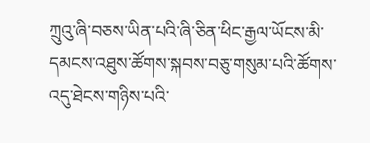ཀྲུའུ་ཞི་བཅས་ཡིན་པའི་ཞི་ཅིན་ཕིང་རྒྱལ་ཡོངས་མི་དམངས་འཐུས་ཚོགས་སྐབས་བཅུ་གསུམ་པའི་ཚོགས་འདུ་ཐེངས་གཉིས་པའི་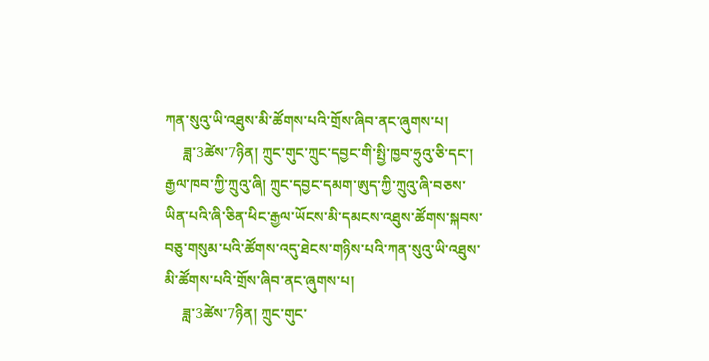ཀན་སུའུ་ཡི་འཐུས་མི་ཚོགས་པའི་གྲོས་ཞིབ་ནང་ཞུགས་པ།
     ཟླ་3ཚེས་7ཉིན། ཀྲུང་གུང་ཀྲུང་དབྱང་གི་སྤྱི་ཁྱབ་ཧྲུའུ་ཅི་དང་། རྒྱལ་ཁབ་ཀྱི་ཀྲུའུ་ཞི། ཀྲུང་དབྱང་དམག་ཨུད་ཀྱི་ཀྲུའུ་ཞི་བཅས་ཡིན་པའི་ཞི་ཅིན་ཕིང་རྒྱལ་ཡོངས་མི་དམངས་འཐུས་ཚོགས་སྐབས་བཅུ་གསུམ་པའི་ཚོགས་འདུ་ཐེངས་གཉིས་པའི་ཀན་སུའུ་ཡི་འཐུས་མི་ཚོགས་པའི་གྲོས་ཞིབ་ནང་ཞུགས་པ།
     ཟླ་3ཚེས་7ཉིན། ཀྲུང་གུང་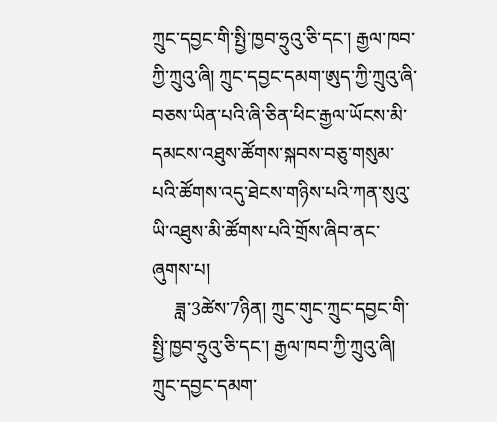ཀྲུང་དབྱང་གི་སྤྱི་ཁྱབ་ཧྲུའུ་ཅི་དང་། རྒྱལ་ཁབ་ཀྱི་ཀྲུའུ་ཞི། ཀྲུང་དབྱང་དམག་ཨུད་ཀྱི་ཀྲུའུ་ཞི་བཅས་ཡིན་པའི་ཞི་ཅིན་ཕིང་རྒྱལ་ཡོངས་མི་དམངས་འཐུས་ཚོགས་སྐབས་བཅུ་གསུམ་པའི་ཚོགས་འདུ་ཐེངས་གཉིས་པའི་ཀན་སུའུ་ཡི་འཐུས་མི་ཚོགས་པའི་གྲོས་ཞིབ་ནང་ཞུགས་པ།
     ཟླ་3ཚེས་7ཉིན། ཀྲུང་གུང་ཀྲུང་དབྱང་གི་སྤྱི་ཁྱབ་ཧྲུའུ་ཅི་དང་། རྒྱལ་ཁབ་ཀྱི་ཀྲུའུ་ཞི། ཀྲུང་དབྱང་དམག་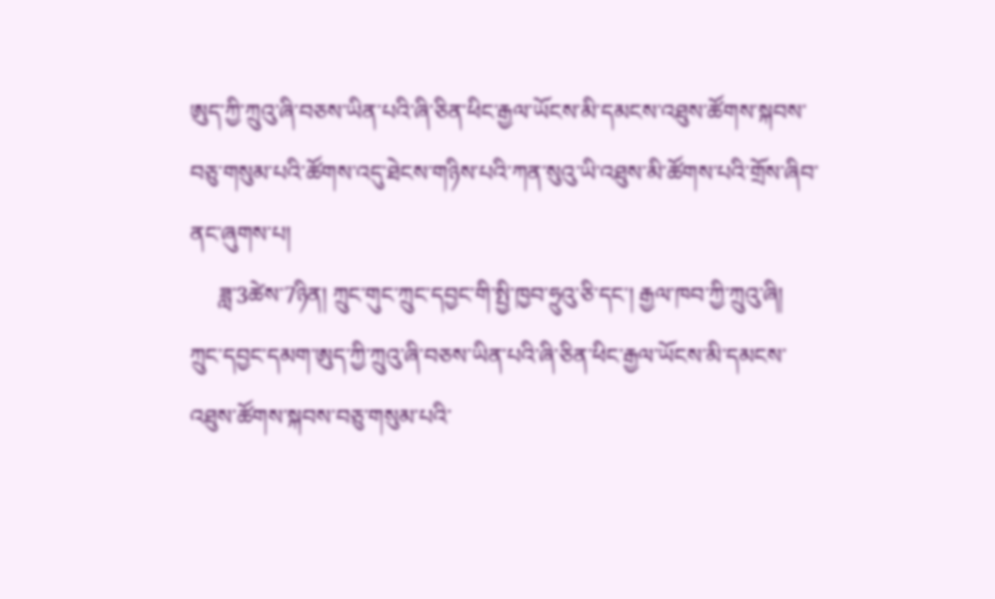ཨུད་ཀྱི་ཀྲུའུ་ཞི་བཅས་ཡིན་པའི་ཞི་ཅིན་ཕིང་རྒྱལ་ཡོངས་མི་དམངས་འཐུས་ཚོགས་སྐབས་བཅུ་གསུམ་པའི་ཚོགས་འདུ་ཐེངས་གཉིས་པའི་ཀན་སུའུ་ཡི་འཐུས་མི་ཚོགས་པའི་གྲོས་ཞིབ་ནང་ཞུགས་པ།
     ཟླ་3ཚེས་7ཉིན། ཀྲུང་གུང་ཀྲུང་དབྱང་གི་སྤྱི་ཁྱབ་ཧྲུའུ་ཅི་དང་། རྒྱལ་ཁབ་ཀྱི་ཀྲུའུ་ཞི། ཀྲུང་དབྱང་དམག་ཨུད་ཀྱི་ཀྲུའུ་ཞི་བཅས་ཡིན་པའི་ཞི་ཅིན་ཕིང་རྒྱལ་ཡོངས་མི་དམངས་འཐུས་ཚོགས་སྐབས་བཅུ་གསུམ་པའི་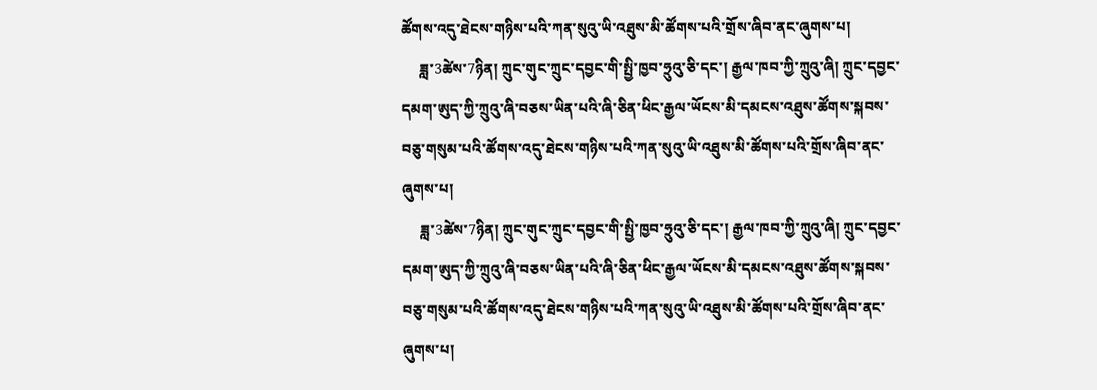ཚོགས་འདུ་ཐེངས་གཉིས་པའི་ཀན་སུའུ་ཡི་འཐུས་མི་ཚོགས་པའི་གྲོས་ཞིབ་ནང་ཞུགས་པ།
     ཟླ་3ཚེས་7ཉིན། ཀྲུང་གུང་ཀྲུང་དབྱང་གི་སྤྱི་ཁྱབ་ཧྲུའུ་ཅི་དང་། རྒྱལ་ཁབ་ཀྱི་ཀྲུའུ་ཞི། ཀྲུང་དབྱང་དམག་ཨུད་ཀྱི་ཀྲུའུ་ཞི་བཅས་ཡིན་པའི་ཞི་ཅིན་ཕིང་རྒྱལ་ཡོངས་མི་དམངས་འཐུས་ཚོགས་སྐབས་བཅུ་གསུམ་པའི་ཚོགས་འདུ་ཐེངས་གཉིས་པའི་ཀན་སུའུ་ཡི་འཐུས་མི་ཚོགས་པའི་གྲོས་ཞིབ་ནང་ཞུགས་པ།
     ཟླ་3ཚེས་7ཉིན། ཀྲུང་གུང་ཀྲུང་དབྱང་གི་སྤྱི་ཁྱབ་ཧྲུའུ་ཅི་དང་། རྒྱལ་ཁབ་ཀྱི་ཀྲུའུ་ཞི། ཀྲུང་དབྱང་དམག་ཨུད་ཀྱི་ཀྲུའུ་ཞི་བཅས་ཡིན་པའི་ཞི་ཅིན་ཕིང་རྒྱལ་ཡོངས་མི་དམངས་འཐུས་ཚོགས་སྐབས་བཅུ་གསུམ་པའི་ཚོགས་འདུ་ཐེངས་གཉིས་པའི་ཀན་སུའུ་ཡི་འཐུས་མི་ཚོགས་པའི་གྲོས་ཞིབ་ནང་ཞུགས་པ།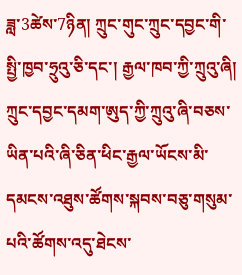ཟླ་3ཚེས་7ཉིན། ཀྲུང་གུང་ཀྲུང་དབྱང་གི་སྤྱི་ཁྱབ་ཧྲུའུ་ཅི་དང་། རྒྱལ་ཁབ་ཀྱི་ཀྲུའུ་ཞི། ཀྲུང་དབྱང་དམག་ཨུད་ཀྱི་ཀྲུའུ་ཞི་བཅས་ཡིན་པའི་ཞི་ཅིན་ཕིང་རྒྱལ་ཡོངས་མི་དམངས་འཐུས་ཚོགས་སྐབས་བཅུ་གསུམ་པའི་ཚོགས་འདུ་ཐེངས་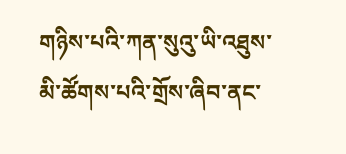གཉིས་པའི་ཀན་སུའུ་ཡི་འཐུས་མི་ཚོགས་པའི་གྲོས་ཞིབ་ནང་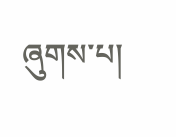ཞུགས་པ།